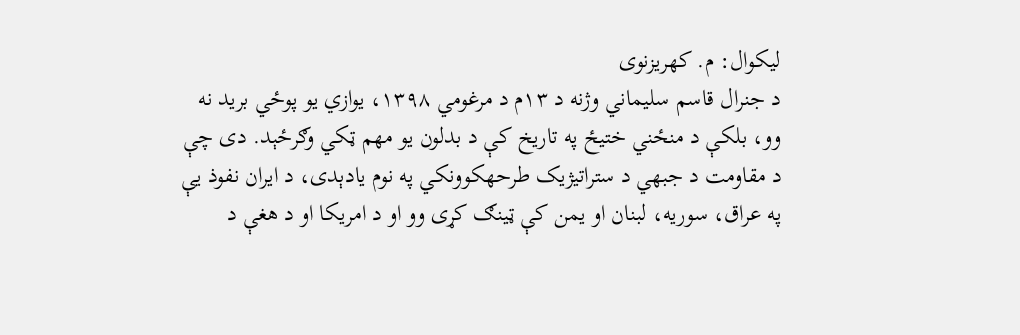ليکوال: م. کهريزنوی
د جنرال قاسم سليماني وژنه د ۱۳م د مرغومي ۱۳۹۸، يوازي يو پوځي بريد نه وو، بلکې د منځني ختيځ په تاريخ کې د بدلون يو مهم ټکي وګرځېد. دی چې د مقاومت د جبهي د ستراتيژيک طرحهکوونکي په نوم يادېدی، د ايران نفوذ يې په عراق، سوريه، لبنان او يمن کې ټينګ کړی وو او د امريکا او د هغې د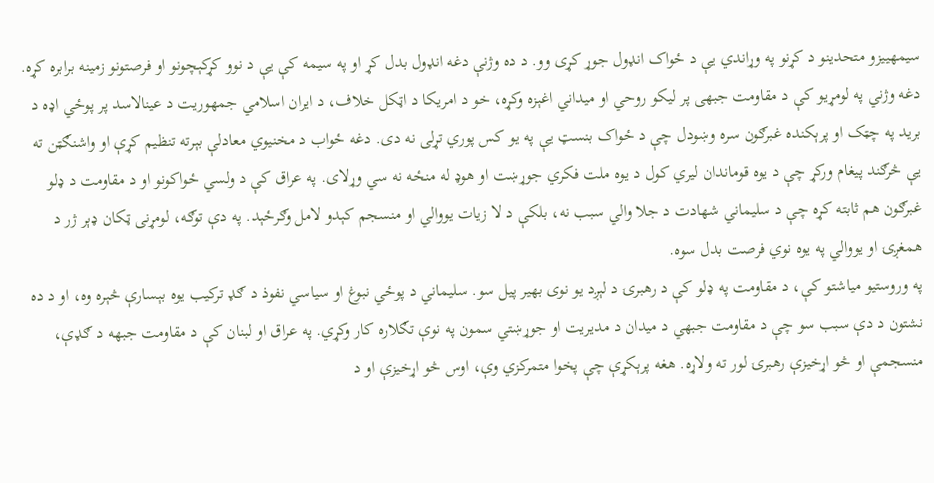سيمهييزو متحدينو د کړنو په وړاندي يې د ځواک انډول جوړ کړی وو. د ده وژنې دغه انډول بدل کړ او په سيمه کې يې د نوو کړکېچونو او فرصتونو زمينه برابره کړه.
دغه وژني په لومړيو کې د مقاومت جبهی پر ليکو روحي او ميداني اغېزه وکړه، خو د امريکا د اټکل خلاف، د ايران اسلامي جمهوریت د عينالاسد پر پوځي اډه د بريد په چټک او پرېکنده غبرګون سره وښودل چې د ځواک بنسټ يې په يو کس پوري تړلی نه دی. دغه ځواب د مخنیوي معادلې بېرته تنظیم کړې او واشنګټن ته يې څرګند پيغام ورکړ چې د يوه قوماندان ليري کول د يوه ملت فکري جوړښت او هوډ له منځه نه سي وړلای. په عراق کې د ولسي ځواکونو او د مقاومت د ډلو غبرګون هم ثابته کړه چې د سليماني شهادت د جلا والي سبب نه، بلکې د لا زیات يووالي او منسجم کېدو لامل وګرځېد. په دې توګه، لومړنی ټکان ډېر ژر د همغږۍ او یووالي په يوه نوي فرصت بدل سوه.
په وروستيو مياشتو کې، د مقاومت په ډلو کې د رهبرۍ د لېږد يو نوی بهير پيل سو. سليماني د پوځي نبوغ او سياسي نفوذ د ګډ ترکيب يوه بېسارې څېره وه، او د ده نشتون د دې سبب سو چې د مقاومت جبهي د ميدان د مديريت او جوړښتي سمون په نوې تګلاره کار وکړي. په عراق او لبنان کې د مقاومت جبهه د ګډې، منسجمې او څو اړخيزې رهبرۍ لور ته ولاړه. هغه پرېکړې چې پخوا متمرکزي وې، اوس څو اړخيزې او د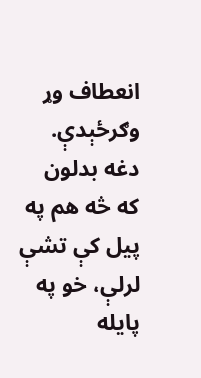انعطاف وړ وګرځېدې. دغه بدلون که څه هم په پيل کې تشې لرلې، خو په پايله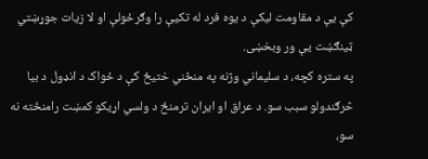کې يې د مقاومت ليکې د يوه فرد له تکيې را وګرځولې او لا زيات جوړښتي ټينګښت يې ور وبخښی.
په ستره کچه، د سليماني وژنه په منځني ختيځ کې د ځواک د انډول د بيا څرګندولو سبب سو. د عراق او ايران ترمنځ د ولسي اړيکو کمښت رامنځته نه سو،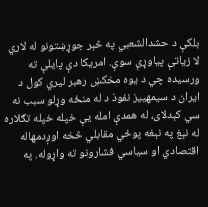بلکې د حشدالشعبي په څېر جوړښتونو له لاري لا زياتې پياوړې سوې. امريکا دې پایلې ته ورسیده چي د يوه مخکښ رهبر ليري کول د ايران د سيمهييز نفوذ د له منځه وړلو سبب نه سي کېدلای، له همدې امله يې خپله خپله تګلاره له نېغ په نېغه پوځي مقابلي څخه اوږدمهاله اقتصادي او سیاسي فشارونو ته واړوله. په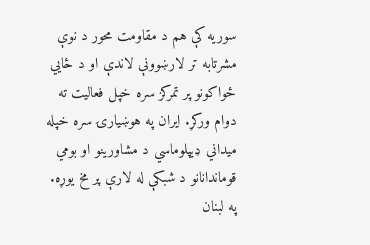سوریه کې هم د مقاومت محور د نوې مشرتابه تر لارښوونې لاندې او د ځایي ځواکونو پر تمرکز سره خپل فعالیت ته دوام ورکړ. ایران په هوښیارۍ سره خپله میداني ډیپلوماسي د مشاورینو او بومي قوماندانانو د شبکې له لارې پر مخ یوړه. په لبنان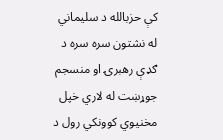کې حزبالله د سليماني له نشتون سره سره د ګډې رهبرۍ او منسجم جوړښت له لاري خپل مخنیوي کوونکي رول د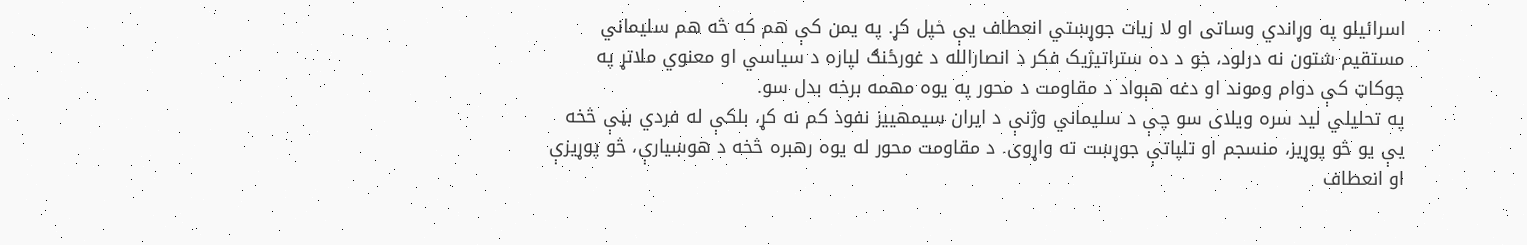اسرائيلو په وړاندي وساتی او لا زيات جوړښتي انعطاف يې خپل کړ. په يمن کې هم که څه هم سليماني مستقيم شتون نه درلود، خو د ده ستراتيژيک فکر د انصارالله د غورځنګ لپاره د سياسي او معنوي ملاتړ په چوکاټ کې دوام وموند او دغه هېواد د مقاومت د محور په يوه مهمه برخه بدل سو.
په تحليلي ليد سره ويلای سو چې د سليماني وژنې د ايران سيمهييز نفوذ کم نه کړ، بلکې له فردي بڼې څخه يې يو څو پوړيز، منسجم او تلپاتې جوړښت ته واړوی. د مقاومت محور له يوه رهبره څخه د هوښيارې، څو پوړيزې او انعطاف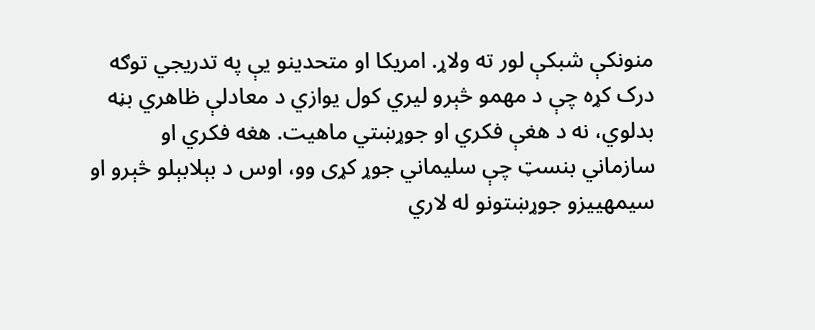منونکې شبکې لور ته ولاړ. امريکا او متحدينو يې په تدريجي توګه درک کړه چې د مهمو څېرو ليري کول يوازي د معادلې ظاهري بڼه بدلوي، نه د هغې فکري او جوړښتي ماهيت. هغه فکري او سازماني بنسټ چې سليماني جوړ کړی وو، اوس د بېلابېلو څېرو او سيمهييزو جوړښتونو له لاري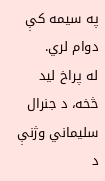په سيمه کې دوام لري.
له پراخ ليد څخه، د جنرال سليماني وژنې د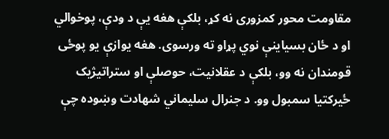مقاومت محور کمزوری نه کړ، بلکې هغه يې د ودې، پوخوالي او د ځان بسیاینې نوي پړاو ته ورسوی. هغه یوازې یو پوځی قومندان نه وو، بلکې د عقلانیت، حوصلې او ستراتیژیک ځیرکتیا سمبول وو. د جنرال سليماني شهادت وښوده چې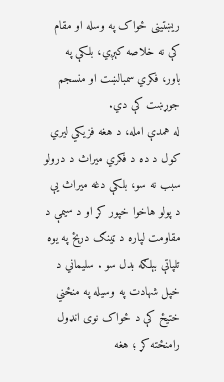ريښتينی ځواک په وسله او مقام کې نه خلاصه کېږي، بلکې په باور، فکري سمبالښت او منسجم جوړښت کې دي.
له همدې امله، د هغه فزيکي ليري کول د ده د فکري ميراث د درولو سبب نه سو، بلکې دغه ميراث يې د پولو هاخوا خپور کړ او د سيمې د مقاومت لپاره د ټينګ درېځ په يوه تلپاتې بېلګه بدل سو . سليماني د خپل شهادت په وسيله په منځني ختيځ کې د ځواک نوی انډول رامنځته کړ ؛ هغه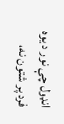انډول چې نور د يوه فرد پر شتون نه،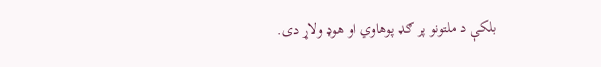بلکې د ملتونو پر ګډ پوهاوي او هوډ ولاړ دی.